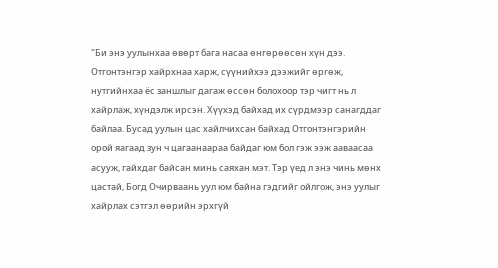"Би энэ уулынхаа өвөрт бага насаа өнгөрөөсөн хүн дээ. Отгонтэнгэр хайрхнаа харж, сүүнийхээ дээжийг өргөж, нутгийнхаа ёс заншлыг дагаж өссөн болохоор тэр чигт нь л хайрлаж, хүндэлж ирсэн. Хүүхэд байхад их сүрдмээр санагддаг байлаа. Бусад уулын цас хайлчихсан байхад Отгонтэнгэрийн орой яагаад зун ч цагаанаараа байдаг юм бол гэж ээж ааваасаа асууж, гайхдаг байсан минь саяхан мэт. Тэр үед л энэ чинь мөнх цастай, Богд Очирваань уул юм байна гэдгийг ойлгож, энэ уулыг хайрлах сэтгэл өөрийн эрхгүй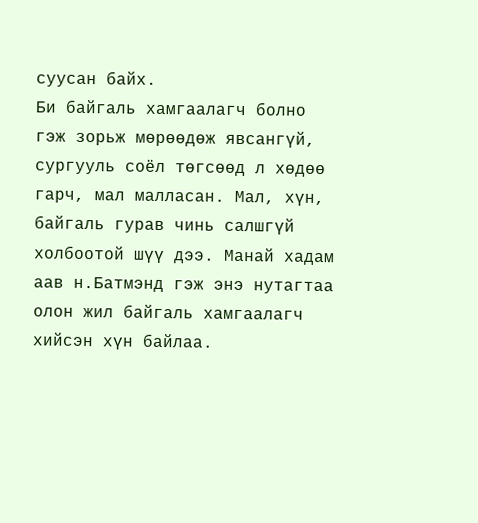суусан байх.
Би байгаль хамгаалагч болно гэж зорьж мөрөөдөж явсангүй, сургууль соёл төгсөөд л хөдөө гарч, мал малласан. Мал, хүн, байгаль гурав чинь салшгүй холбоотой шүү дээ. Манай хадам аав н.Батмэнд гэж энэ нутагтаа олон жил байгаль хамгаалагч хийсэн хүн байлаа.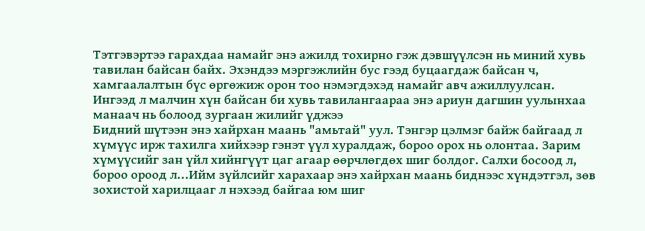Тэтгэвэртээ гарахдаа намайг энэ ажилд тохирно гэж дэвшүүлсэн нь миний хувь тавилан байсан байх. Эхэндээ мэргэжлийн бус гээд буцаагдаж байсан ч, хамгаалалтын бүс өргөжиж орон тоо нэмэгдэхэд намайг авч ажиллуулсан. Ингээд л малчин хүн байсан би хувь тавилангаараа энэ ариун дагшин уулынхаа манаач нь болоод зургаан жилийг үджээ
Бидний шүтээн энэ хайрхан маань "амьтай" уул. Тэнгэр цэлмэг байж байгаад л хүмүүс ирж тахилга хийхээр гэнэт үүл хуралдаж, бороо орох нь олонтаа. Зарим хүмүүсийг зан үйл хийнгүүт цаг агаар өөрчлөгдөх шиг болдог. Салхи босоод л, бороо ороод л...Ийм зүйлсийг харахаар энэ хайрхан маань биднээс хүндэтгэл, зөв зохистой харилцааг л нэхээд байгаа юм шиг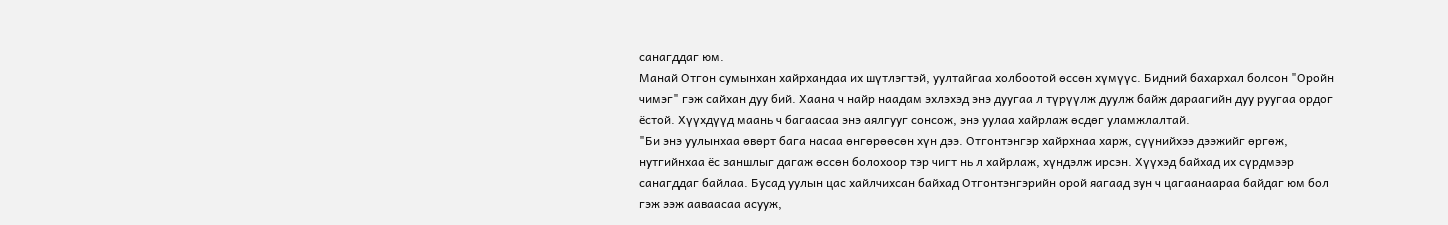санагддаг юм.
Манай Отгон сумынхан хайрхандаа их шүтлэгтэй, уултайгаа холбоотой өссөн хүмүүс. Бидний бахархал болсон "Оройн чимэг" гэж сайхан дуу бий. Хаана ч найр наадам эхлэхэд энэ дуугаа л түрүүлж дуулж байж дараагийн дуу руугаа ордог ёстой. Хүүхдүүд маань ч багаасаа энэ аялгууг сонсож, энэ уулаа хайрлаж өсдөг уламжлалтай.
"Би энэ уулынхаа өвөрт бага насаа өнгөрөөсөн хүн дээ. Отгонтэнгэр хайрхнаа харж, сүүнийхээ дээжийг өргөж, нутгийнхаа ёс заншлыг дагаж өссөн болохоор тэр чигт нь л хайрлаж, хүндэлж ирсэн. Хүүхэд байхад их сүрдмээр санагддаг байлаа. Бусад уулын цас хайлчихсан байхад Отгонтэнгэрийн орой яагаад зун ч цагаанаараа байдаг юм бол гэж ээж ааваасаа асууж,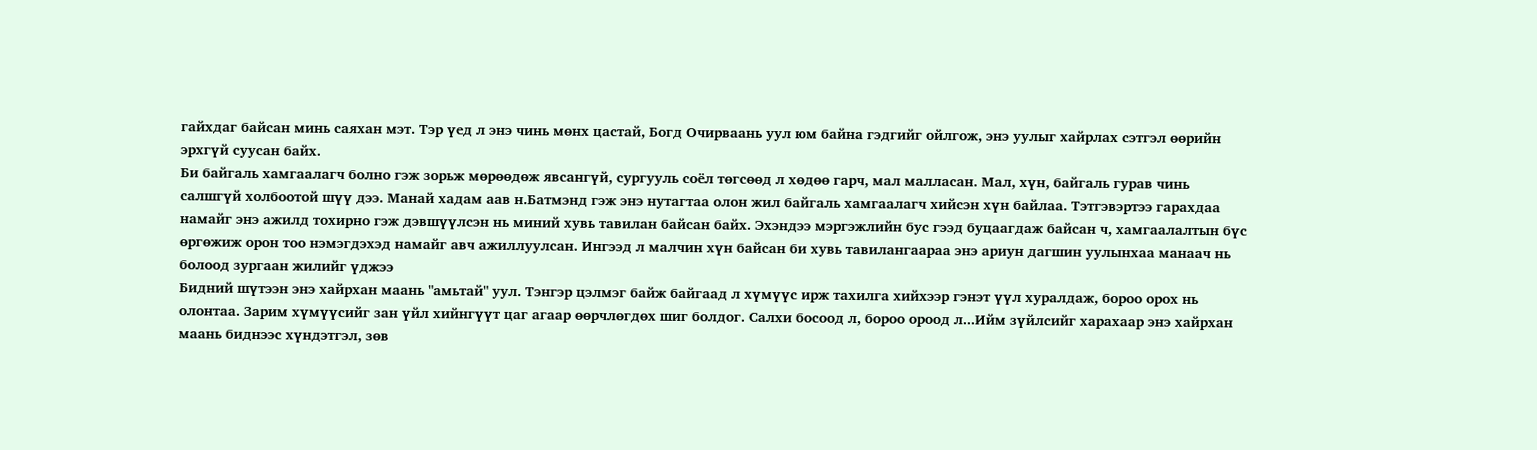гайхдаг байсан минь саяхан мэт. Тэр үед л энэ чинь мөнх цастай, Богд Очирваань уул юм байна гэдгийг ойлгож, энэ уулыг хайрлах сэтгэл өөрийн эрхгүй суусан байх.
Би байгаль хамгаалагч болно гэж зорьж мөрөөдөж явсангүй, сургууль соёл төгсөөд л хөдөө гарч, мал малласан. Мал, хүн, байгаль гурав чинь салшгүй холбоотой шүү дээ. Манай хадам аав н.Батмэнд гэж энэ нутагтаа олон жил байгаль хамгаалагч хийсэн хүн байлаа. Тэтгэвэртээ гарахдаа намайг энэ ажилд тохирно гэж дэвшүүлсэн нь миний хувь тавилан байсан байх. Эхэндээ мэргэжлийн бус гээд буцаагдаж байсан ч, хамгаалалтын бүс өргөжиж орон тоо нэмэгдэхэд намайг авч ажиллуулсан. Ингээд л малчин хүн байсан би хувь тавилангаараа энэ ариун дагшин уулынхаа манаач нь болоод зургаан жилийг үджээ
Бидний шүтээн энэ хайрхан маань "амьтай" уул. Тэнгэр цэлмэг байж байгаад л хүмүүс ирж тахилга хийхээр гэнэт үүл хуралдаж, бороо орох нь олонтаа. Зарим хүмүүсийг зан үйл хийнгүүт цаг агаар өөрчлөгдөх шиг болдог. Салхи босоод л, бороо ороод л...Ийм зүйлсийг харахаар энэ хайрхан маань биднээс хүндэтгэл, зөв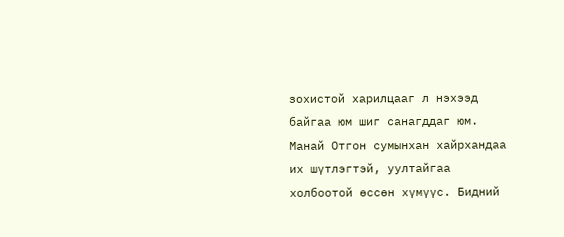зохистой харилцааг л нэхээд байгаа юм шиг санагддаг юм.
Манай Отгон сумынхан хайрхандаа их шүтлэгтэй, уултайгаа холбоотой өссөн хүмүүс. Бидний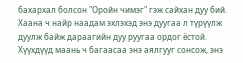бахархал болсон "Оройн чимэг" гэж сайхан дуу бий. Хаана ч найр наадам эхлэхэд энэ дуугаа л түрүүлж дуулж байж дараагийн дуу руугаа ордог ёстой. Хүүхдүүд маань ч багаасаа энэ аялгууг сонсож, энэ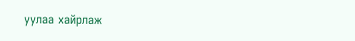уулаа хайрлаж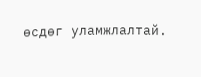өсдөг уламжлалтай.